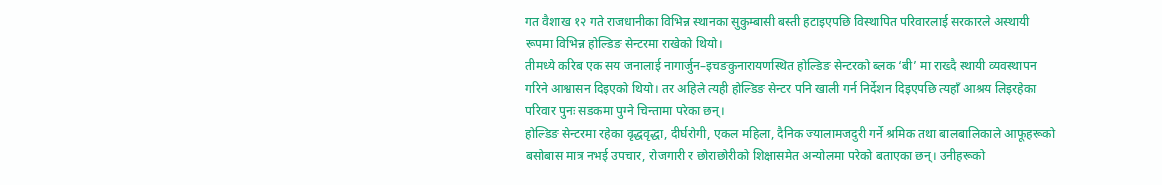गत वैशाख १२ गते राजधानीका विभिन्न स्थानका सुकुम्बासी बस्ती हटाइएपछि विस्थापित परिवारलाई सरकारले अस्थायी रूपमा विभिन्न होल्डिङ सेन्टरमा राखेको थियो।
तीमध्ये करिब एक सय जनालाई नागार्जुन–इचङकुनारायणस्थित होल्डिङ सेन्टरको ब्लक ‘बी’ मा राख्दै स्थायी व्यवस्थापन गरिने आश्वासन दिइएको थियो। तर अहिले त्यही होल्डिङ सेन्टर पनि खाली गर्न निर्देशन दिइएपछि त्यहाँ आश्रय लिइरहेका परिवार पुनः सडकमा पुग्ने चिन्तामा परेका छन्।
होल्डिङ सेन्टरमा रहेका वृद्धवृद्धा, दीर्घरोगी, एकल महिला, दैनिक ज्यालामजदुरी गर्ने श्रमिक तथा बालबालिकाले आफूहरूको बसोबास मात्र नभई उपचार, रोजगारी र छोराछोरीको शिक्षासमेत अन्योलमा परेको बताएका छन्। उनीहरूको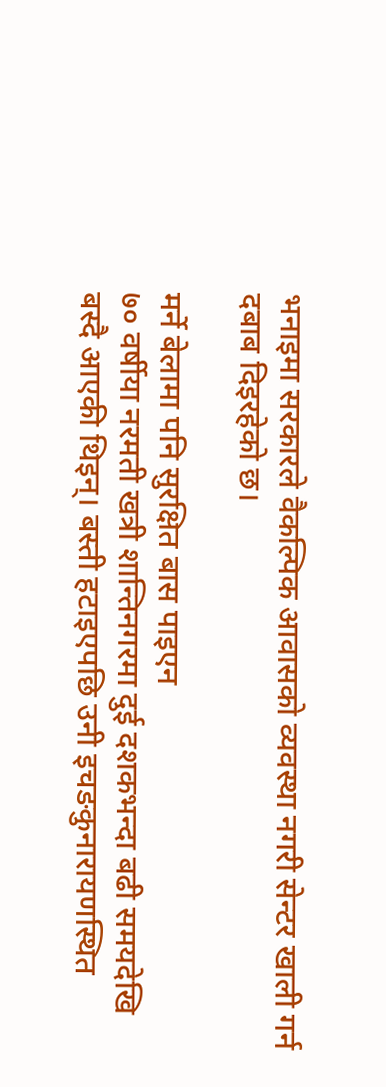भनाइमा सरकारले वैकल्पिक आवासको व्यवस्था नगरी सेन्टर खाली गर्न दबाब दिइरहेको छ।

मर्ने बेलामा पनि सुरक्षित बास पाइएन
७० वर्षीया नरमती खत्री शान्तिनगरमा दुई दशकभन्दा बढी समयदेखि बस्दै आएकी थिइन्। बस्ती हटाइएपछि उनी इचङकुनारायणस्थित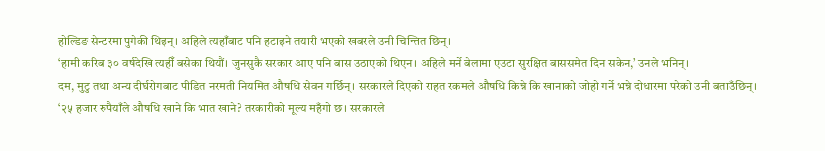होल्डिङ सेन्टरमा पुगेकी थिइन्। अहिले त्यहाँबाट पनि हटाइने तयारी भएको खबरले उनी चिन्तित छिन्।
‘हामी करिब ३० वर्षदेखि त्यहीँ बसेका थियौं। जुनसुकै सरकार आए पनि बास उठाएको थिएन। अहिले मर्ने बेलामा एउटा सुरक्षित बाससमेत दिन सकेन,’ उनले भनिन्।
दम, मुटु तथा अन्य दीर्घरोगबाट पीडित नरमती नियमित औषधि सेवन गर्छिन्। सरकारले दिएको राहत रकमले औषधि किन्ने कि खानाको जोहो गर्ने भन्ने दोधारमा परेको उनी बताउँछिन्।
‘२५ हजार रुपैयाँले औषधि खाने कि भात खाने? तरकारीको मूल्य महँगो छ। सरकारले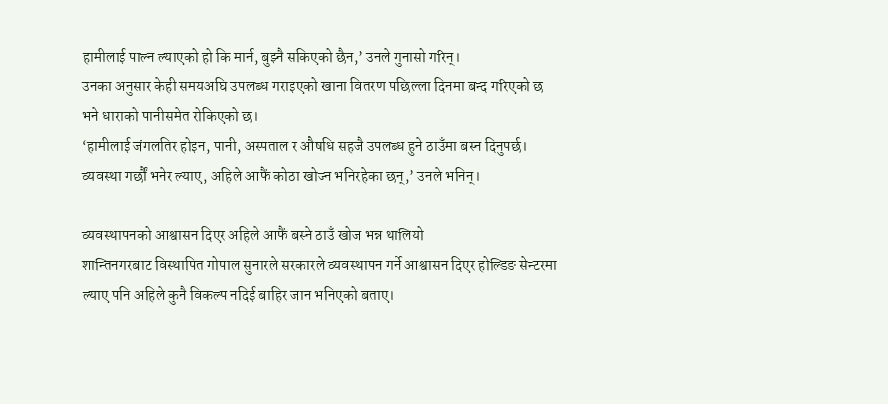हामीलाई पाल्न ल्याएको हो कि मार्न, बुझ्नै सकिएको छैन,’ उनले गुनासो गरिन्।
उनका अनुसार केही समयअघि उपलब्ध गराइएको खाना वितरण पछिल्ला दिनमा बन्द गरिएको छ भने धाराको पानीसमेत रोकिएको छ।
‘हामीलाई जंगलतिर होइन, पानी, अस्पताल र औषधि सहजै उपलब्ध हुने ठाउँमा बस्न दिनुपर्छ। व्यवस्था गर्छौं भनेर ल्याए, अहिले आफैं कोठा खोज्न भनिरहेका छन्,’ उनले भनिन्।

व्यवस्थापनको आश्वासन दिएर अहिले आफैं बस्ने ठाउँ खोज भन्न थालियो
शान्तिनगरबाट विस्थापित गोपाल सुनारले सरकारले व्यवस्थापन गर्ने आश्वासन दिएर होल्डिङ सेन्टरमा ल्याए पनि अहिले कुनै विकल्प नदिई बाहिर जान भनिएको बताए।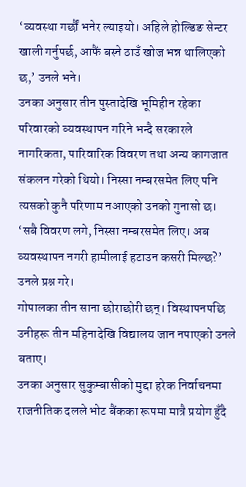‘व्यवस्था गर्छौं भनेर ल्याइयो। अहिले होल्डिङ सेन्टर खाली गर्नुपर्छ, आफैं बस्ने ठाउँ खोज भन्न थालिएको छ,’ उनले भने।
उनका अनुसार तीन पुस्तादेखि भूमिहीन रहेका परिवारको व्यवस्थापन गरिने भन्दै सरकारले नागरिकता, पारिवारिक विवरण तथा अन्य कागजात संकलन गरेको थियो। निस्सा नम्बरसमेत लिए पनि त्यसको कुनै परिणाम नआएको उनको गुनासो छ।
‘सबै विवरण लगे, निस्सा नम्बरसमेत लिए। अब व्यवस्थापन नगरी हामीलाई हटाउन कसरी मिल्छ?’ उनले प्रश्न गरे।
गोपालका तीन साना छोराछोरी छन्। विस्थापनपछि उनीहरू तीन महिनादेखि विद्यालय जान नपाएको उनले बताए।
उनका अनुसार सुकुम्बासीको मुद्दा हरेक निर्वाचनमा राजनीतिक दलले भोट बैंकका रूपमा मात्रै प्रयोग हुँदै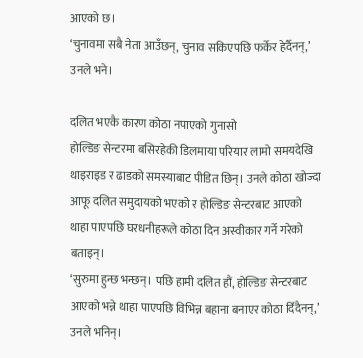आएको छ।
‘चुनावमा सबै नेता आउँछन्, चुनाव सकिएपछि फर्केर हेर्दैनन्,’ उनले भने।

दलित भएकै कारण कोठा नपाएको गुनासो
होल्डिङ सेन्टरमा बसिरहेकी डिलमाया परियार लामो समयदेखि थाइराइड र ढाडको समस्याबाट पीडित छिन्। उनले कोठा खोज्दा आफू दलित समुदायको भएको र होल्डिङ सेन्टरबाट आएको थाहा पाएपछि घरधनीहरूले कोठा दिन अस्वीकार गर्ने गरेको बताइन्।
‘सुरुमा हुन्छ भन्छन्। पछि हामी दलित हौं, होल्डिङ सेन्टरबाट आएको भन्ने थाहा पाएपछि विभिन्न बहाना बनाएर कोठा दिँदैनन्,’ उनले भनिन्।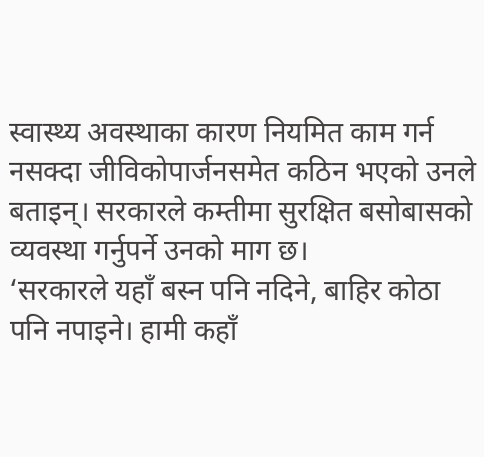स्वास्थ्य अवस्थाका कारण नियमित काम गर्न नसक्दा जीविकोपार्जनसमेत कठिन भएको उनले बताइन्। सरकारले कम्तीमा सुरक्षित बसोबासको व्यवस्था गर्नुपर्ने उनको माग छ।
‘सरकारले यहाँ बस्न पनि नदिने, बाहिर कोठा पनि नपाइने। हामी कहाँ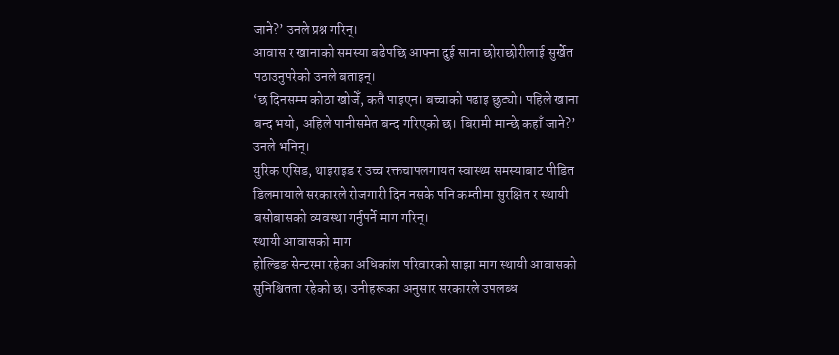जाने?’ उनले प्रश्न गरिन्।
आवास र खानाको समस्या बढेपछि आफ्ना दुई साना छोराछोरीलाई सुर्खेत पठाउनुपरेको उनले बताइन्।
‘छ दिनसम्म कोठा खोजेँ, कतै पाइएन। बच्चाको पढाइ छुट्यो। पहिले खाना बन्द भयो, अहिले पानीसमेत बन्द गरिएको छ। बिरामी मान्छे कहाँ जाने?’ उनले भनिन्।
युरिक एसिड, थाइराइड र उच्च रक्तचापलगायत स्वास्थ्य समस्याबाट पीडित डिलमायाले सरकारले रोजगारी दिन नसके पनि कम्तीमा सुरक्षित र स्थायी बसोबासको व्यवस्था गर्नुपर्ने माग गरिन्।
स्थायी आवासको माग
होल्डिङ सेन्टरमा रहेका अधिकांश परिवारको साझा माग स्थायी आवासको सुनिश्चितता रहेको छ। उनीहरूका अनुसार सरकारले उपलब्ध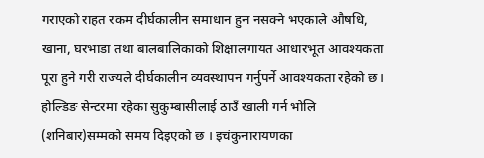गराएको राहत रकम दीर्घकालीन समाधान हुन नसक्ने भएकाले औषधि, खाना, घरभाडा तथा बालबालिकाको शिक्षालगायत आधारभूत आवश्यकता पूरा हुने गरी राज्यले दीर्घकालीन व्यवस्थापन गर्नुपर्ने आवश्यकता रहेको छ।
होल्डिङ सेन्टरमा रहेका सुकुम्बासीलाई ठाउँ खाली गर्न भोलि (शनिबार)सम्मको समय दिइएको छ । इचंकुनारायणका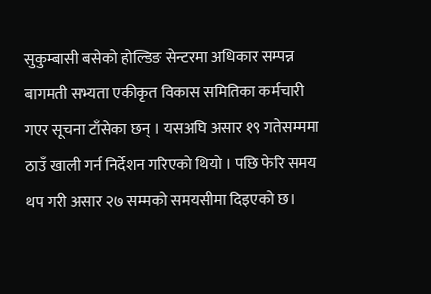सुकुम्बासी बसेको होल्डिङ सेन्टरमा अधिकार सम्पन्न बागमती सभ्यता एकीकृत विकास समितिका कर्मचारी गएर सूचना टाँसेका छन् । यसअघि असार १९ गतेसम्ममा ठाउँ खाली गर्न निर्देशन गरिएको थियो । पछि फेरि समय थप गरी असार २७ सम्मको समयसीमा दिइएको छ।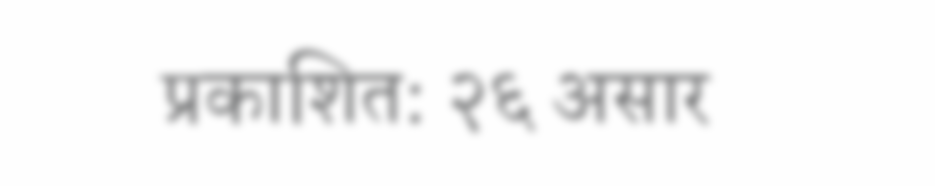प्रकाशित: २६ असार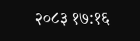२०८३ १७:१६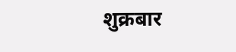शुक्रबार